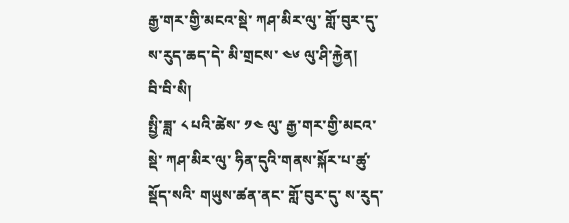རྒྱ་གར་གྱི་མངའ་སྡེ་ ཀཤ་མིར་ལུ་ གློ་བུར་དུ་ ས་རུད་ཆད་དེ་ མི་གྲངས་ ༤༦ ལུ་ཤི་རྐྱེན།
བི་བི་སི།
སྤྱི་ཟླ་ ༨ པའི་ཚེས་ ༡༤ ལུ་ རྒྱ་གར་གྱི་མངའ་སྡེ་ ཀཤ་མིར་ལུ་ ཧིན་དུའི་གནས་སྐོར་པ་ཚུ་སྡོད་སའི་ གཡུས་ཚན་ནང་ གློ་བུར་དུ་ ས་རུད་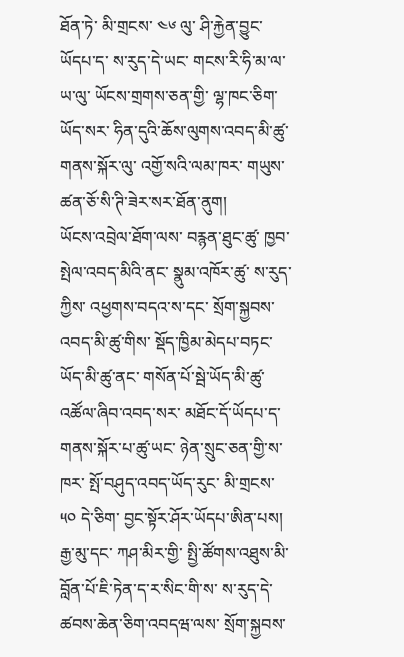ཐོན་ཏེ་ མི་གྲངས་ ༤༦ ལུ་ ཤི་རྐྱེན་བྱུང་ཡོདཔ་ད་ ས་རུད་དེ་ཡང་ གངས་རི་ཧི་མ་ལ་ཡ་ལུ་ ཡོངས་གྲགས་ཅན་གྱི་ ལྷ་ཁང་ཅིག་ཡོད་སར་ ཧིན་དུའི་ཆོས་ལུགས་འབད་མི་ཚུ་ གནས་སྐོར་ལུ་ འགྱོ་སའི་ལམ་ཁར་ གཡུས་ཚན་ཅོ་སི་ཊི་ཟེར་སར་ཐོན་ནུག།
ཡོངས་འབྲེལ་ཐོག་ལས་ བརྙན་ཐུང་ཚུ་ ཁྱབ་སྤེལ་འབད་མིའི་ནང་ སྣུམ་འཁོར་ཚུ་ ས་རུད་ཀྱིས་ འཕྱགས་བདའ་ས་དང་ སྲོག་སྐྱབས་འབད་མི་ཚུ་གིས་ སྡོད་ཁྱིམ་མེདཔ་བཏང་ཡོད་མི་ཚུ་ནང་ གསོན་པོ་སྦེ་ཡོད་མི་ཚུ་ འཚོལ་ཞིབ་འབད་སར་ མཐོང་དོ་ཡོདཔ་ད་ གནས་སྐོར་པ་ཚུ་ཡང་ ཉེན་སྲུང་ཅན་གྱི་ས་ཁར་ སྤོ་བཤུད་འབད་ཡོད་རུང་ མི་གྲངས་ ༥༠ དེ་ཅིག་ བྱང་སྟོར་ཤོར་ཡོདཔ་ཨིན་པས།
རྒྱ་མུ་དང་ ཀཤ་མིར་གྱི་ སྤྱི་ཚོགས་འཐུས་མི་ བློན་པོ་ཇི་ཏེན་ད་ར་སིང་གི་ས་ ས་རུད་དེ་ ཚབས་ཆེན་ཅིག་འབདཝ་ལས་ སྲོག་སྐྱབས་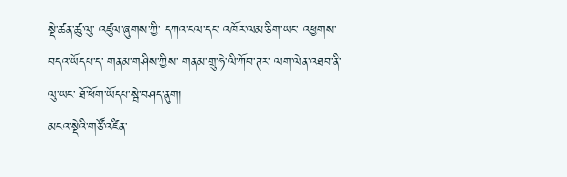སྡེ་ཚན་ཚུ་ལུ་ འཛུལ་ཞུགས་ཀྱི་ དཀའ་ངལ་དང་ འཁོར་ལམ་ཅིག་ཡང་ འཕྱགས་བདའ་ཡོདཔ་ད་ གནམ་གཤིས་ཀྱིས་ གནམ་གྲུ་ཧེ་ལི་ཀོབ་ཊར་ ལག་ལེན་འཐབ་ནི་ལུ་ཡང་ ཐོ་ཕོག་ཡོདཔ་སྦེ་བཤད་ནུག།
མངའ་སྡེའི་གཙོ་འཛིན་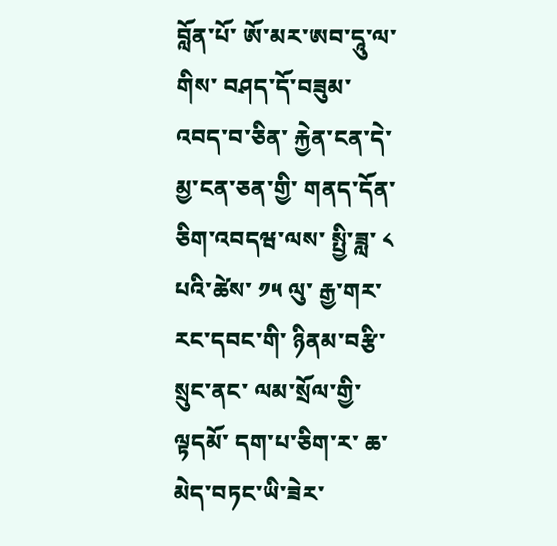བློན་པོ་ ཨོ་མར་ཨབ་དཱུ་ལ་གིས་ བཤད་དོ་བཟུམ་འབད་བ་ཅིན་ རྐྱེན་ངན་དེ་ མྱ་ངན་ཅན་གྱི་ གནད་དོན་ཅིག་འབདཝ་ལས་ སྤྱི་ཟླ་ ༨ པའི་ཚེས་ ༡༥ ལུ་ རྒྱ་གར་རང་དབང་གི་ ཉིནམ་བརྩི་སྲུང་ནང་ ལམ་སྲོལ་གྱི་ལྟདམོ་ དག་པ་ཅིག་ར་ ཆ་མེད་བཏང་ཡི་ཟེར་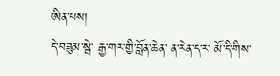ཨིན་པས།
དེ་བཟུམ་སྦེ་ རྒྱ་གར་གྱི་བློན་ཆེན་ ན་རེན་ད་ར་ མོ་དི་གིས་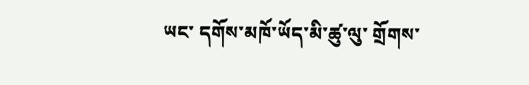ཡང་ དགོས་མཁོ་ཡོད་མི་ཚུ་ལུ་ གྲོགས་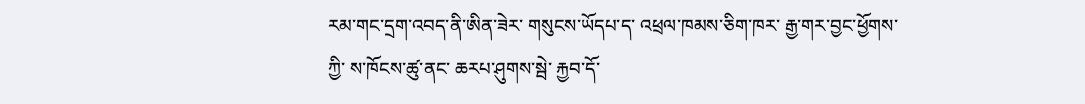རམ་གང་དྲག་འབད་ནི་ཨིན་ཟེར་ གསུངས་ཡོདཔ་ད་ འཕྲལ་ཁམས་ཅིག་ཁར་ རྒྱ་གར་བྱང་ཕྱོགས་ཀྱི་ ས་ཁོངས་ཚུ་ནང་ ཆརཔ་ཤུགས་སྦེ་ རྐྱབ་དོ་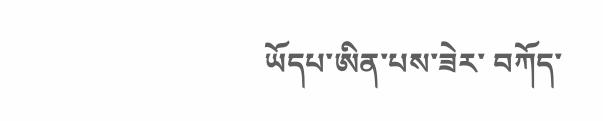ཡོདཔ་ཨིན་པས་ཟེར་ བཀོད་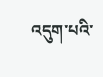འདུག་པའི་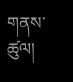གནས་ཚུལ།